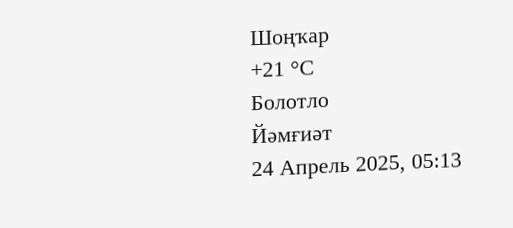Шоңҡар
+21 °С
Болотло
Йәмғиәт
24 Апрель 2025, 05:13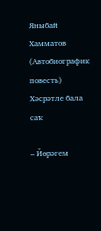Яныбай Хамматов (Автобиографик повесть) Хәсрәтле бала саҡ

– Йөрәгем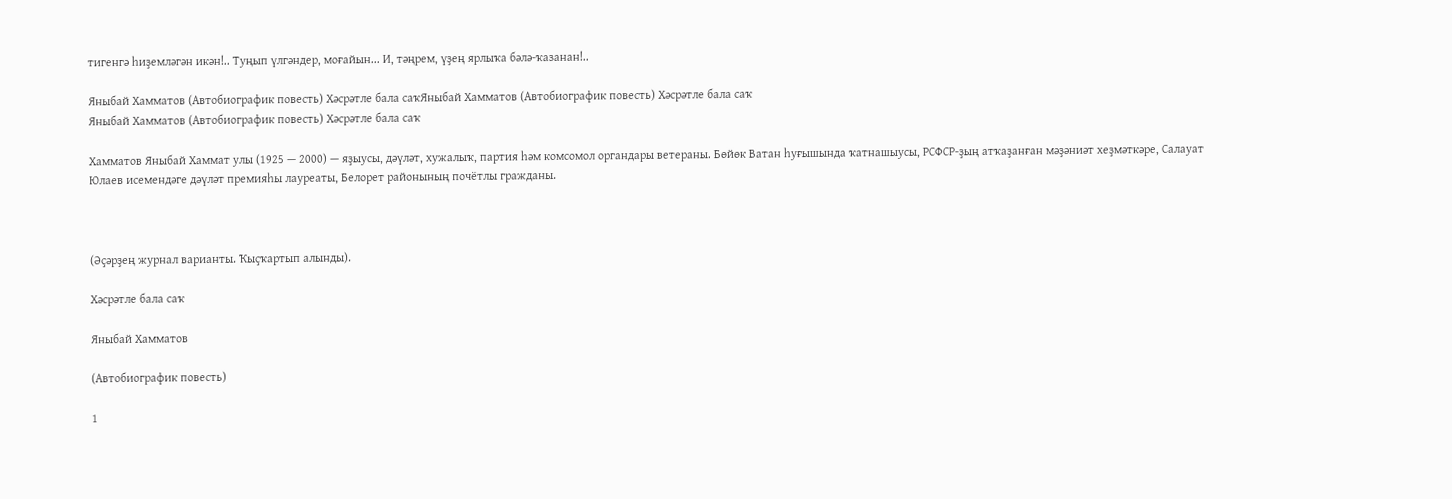тигенгә һиҙемләгән икән!.. Туңып үлгәндер, моғайын... И, тәңрем, үҙең ярлыҡа бәлә-ҡазанан!..

Яныбай Хамматов (Автобиографик повесть) Хәсрәтле бала саҡЯныбай Хамматов (Автобиографик повесть) Хәсрәтле бала саҡ
Яныбай Хамматов (Автобиографик повесть) Хәсрәтле бала саҡ

Хамматов Яныбай Хаммат улы (1925 — 2000) — яҙыусы, дәүләт, хужалыҡ, партия һәм комсомол органдары ветераны. Бөйөк Ватан һуғышында ҡатнашыусы, РСФСР-ҙың атҡаҙанған мәҙәниәт хеҙмәткәре, Салауат Юлаев исемендәге дәүләт премияһы лауреаты, Белорет районының почётлы гражданы.



(Әҫәрҙең журнал варианты. Ҡыҫҡартып алынды).

Хәсрәтле бала саҡ

Яныбай Хамматов

(Автобиографик повесть)

1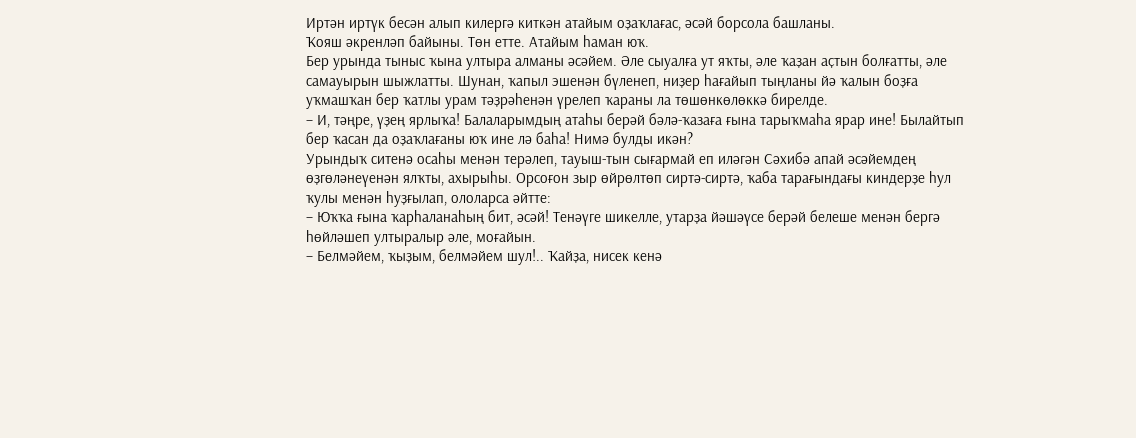Иртән иртүк бесән алып килергә киткән атайым оҙаҡлағас, әсәй борсола башланы.
Ҡояш әкренләп байыны. Төн етте. Атайым һаман юҡ.
Бер урында тыныс ҡына ултыра алманы әсәйем. Әле сыуалға ут яҡты, әле ҡаҙан аҫтын болғатты, әле самауырын шыжлатты. Шунан, ҡапыл эшенән бүленеп, ниҙер һағайып тыңланы йә ҡалын боҙға уҡмашҡан бер ҡатлы урам тәҙрәһенән үрелеп ҡараны ла төшөнкөлөккә бирелде.
– И, тәңре, үҙең ярлыҡа! Балаларымдың атаһы берәй бәлә-ҡазаға ғына тарыҡмаһа ярар ине! Былайтып бер ҡасан да оҙаҡлағаны юҡ ине лә баһа! Нимә булды икән?
Урындыҡ ситенә осаһы менән терәлеп, тауыш-тын сығармай еп иләгән Сәхибә апай әсәйемдең өҙгөләнеүенән ялҡты, ахырыһы. Орсоғон зыр өйрөлтөп сиртә-сиртә, ҡаба тарағындағы киндерҙе һул ҡулы менән һуҙғылап, ололарса әйтте:
– Юҡҡа ғына ҡарһаланаһың бит, әсәй! Тенәүге шикелле, утарҙа йәшәүсе берәй белеше менән бергә һөйләшеп ултыралыр әле, моғайын.
– Белмәйем, ҡыҙым, белмәйем шул!.. Ҡайҙа, нисек кенә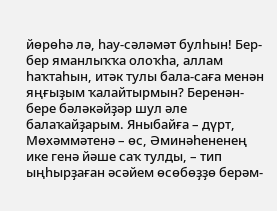йөрөһә лә, һау-сәләмәт булһын! Бер-бер яманлыҡҡа олоҡһа, аллам һаҡтаһын, итәк тулы бала-саға менән яңғыҙым ҡалайтырмын? Беренән-бере бәләкәйҙәр шул әле балаҡайҙарым. Яныбайға – дүрт, Мөхәммәтенә – өс, Әминәһененең ике генә йәше саҡ тулды, – тип ыңһырҙаған әсәйем өсөбөҙҙө берәм-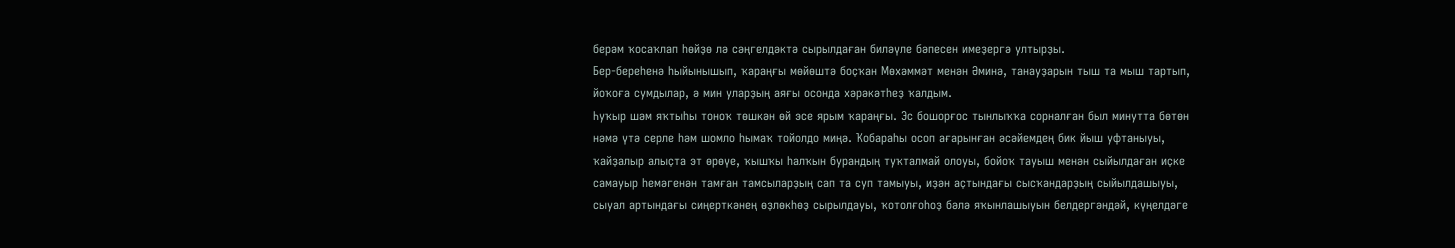берәм ҡосаҡлап һөйҙө лә сәңгелдәктә сырылдаған биләүле бәпесен имеҙергә ултырҙы.
Бер-береһенә һыйынышып, ҡараңғы мөйөштә боҫҡан Мөхәммәт менән Әминә, танауҙарын тыш та мыш тартып, йоҡоға сумдылар, ә мин уларҙың аяғы осонда хәрәкәтһеҙ ҡалдым.
Һуҡыр шәм яҡтыһы тоноҡ төшкән өй эсе ярым ҡараңғы. Эс бошорғос тынлыҡҡа сорналған был минутта бөтөн нәмә үтә серле һәм шомло һымаҡ тойолдо миңә. Ҡобараһы осоп ағарынған әсәйемдең бик йыш уфтаныуы, ҡайҙалыр алыҫта эт өрөүе, ҡышҡы һалҡын бурандың туҡталмай олоуы, бойоҡ тауыш менән сыйылдаған иҫке самауыр һемәгенән тамған тамсыларҙың сап та суп тамыуы, иҙән аҫтындағы сысҡандарҙың сыйылдашыуы, сыуал артындағы сиңерткәнең өҙлөкһөҙ сырылдауы, ҡотолғоһоҙ бәлә яҡынлашыуын белдергәндәй, күңелдәге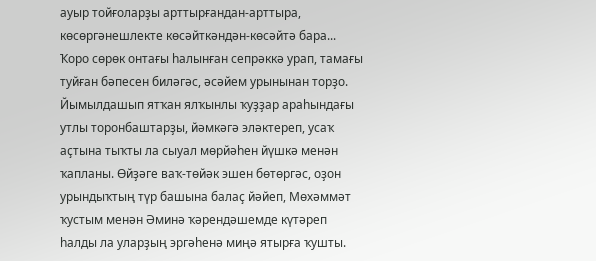ауыр тойғоларҙы арттырғандан-арттыра, көсөргәнешлекте көсәйткәндән-көсәйтә бара...
Ҡоро сөрөк онтағы һалынған сепрәккә урап, тамағы туйған бәпесен биләгәс, әсәйем урынынан торҙо. Йымылдашып ятҡан ялҡынлы ҡуҙҙар араһындағы утлы торонбаштарҙы, йәмкәгә эләктереп, усаҡ аҫтына тыҡты ла сыуал мөрйәһен йүшкә менән ҡапланы. Өйҙәге ваҡ-төйәк эшен бөтөргәс, оҙон урындыҡтың түр башына балаҫ йәйеп, Мөхәммәт ҡустым менән Әминә ҡәрендәшемде күтәреп һалды ла уларҙың эргәһенә миңә ятырға ҡушты.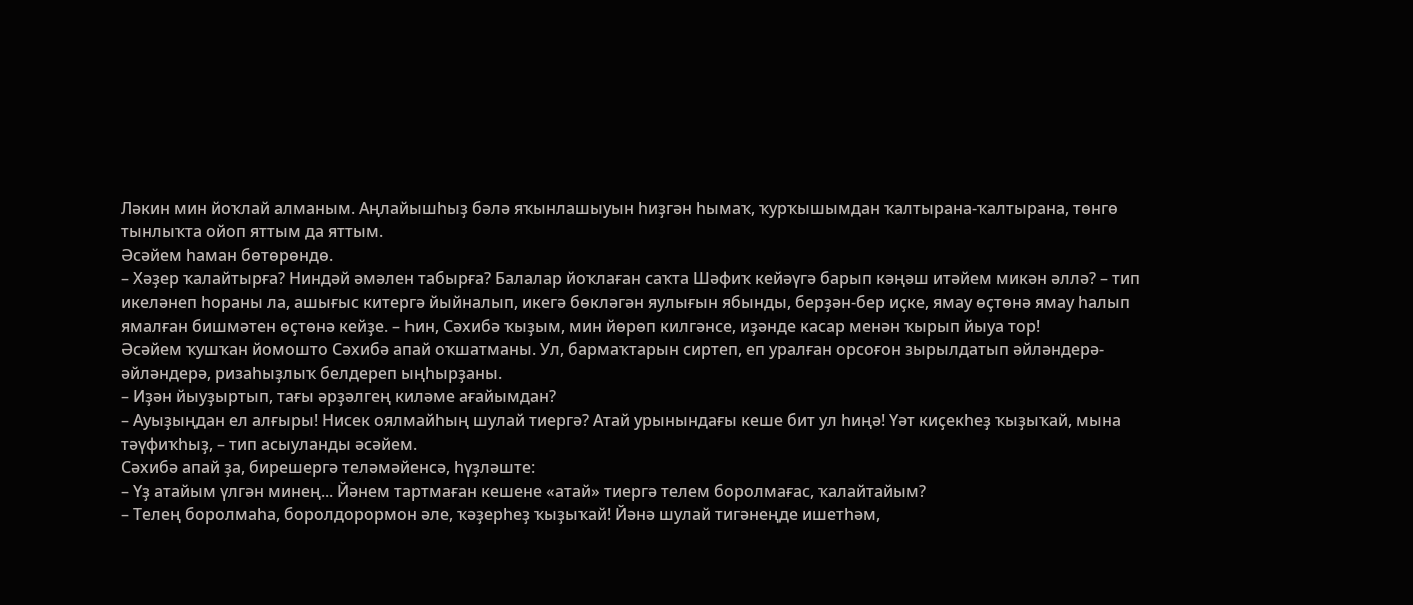Ләкин мин йоҡлай алманым. Аңлайышһыҙ бәлә яҡынлашыуын һиҙгән һымаҡ, ҡурҡышымдан ҡалтырана-ҡалтырана, төнгө тынлыҡта ойоп яттым да яттым.
Әсәйем һаман бөтөрөндө.
– Хәҙер ҡалайтырға? Ниндәй әмәлен табырға? Балалар йоҡлаған саҡта Шәфиҡ кейәүгә барып кәңәш итәйем микән әллә? – тип икеләнеп һораны ла, ашығыс китергә йыйналып, икегә бөкләгән яулығын ябынды, берҙән-бер иҫке, ямау өҫтөнә ямау һалып ямалған бишмәтен өҫтөнә кейҙе. – Һин, Сәхибә ҡыҙым, мин йөрөп килгәнсе, иҙәнде касар менән ҡырып йыуа тор!
Әсәйем ҡушҡан йомошто Сәхибә апай оҡшатманы. Ул, бармаҡтарын сиртеп, еп уралған орсоғон зырылдатып әйләндерә-әйләндерә, ризаһыҙлыҡ белдереп ыңһырҙаны.
– Иҙән йыуҙыртып, тағы әрҙәлгең киләме ағайымдан?
– Ауыҙыңдан ел алғыры! Нисек оялмайһың шулай тиергә? Атай урынындағы кеше бит ул һиңә! Үәт киҫекһеҙ ҡыҙыҡай, мына тәүфиҡһыҙ, – тип асыуланды әсәйем.
Сәхибә апай ҙа, бирешергә теләмәйенсә, һүҙләште:
– Үҙ атайым үлгән минең... Йәнем тартмаған кешене «атай» тиергә телем боролмағас, ҡалайтайым?
– Телең боролмаһа, боролдорормон әле, ҡәҙерһеҙ ҡыҙыҡай! Йәнә шулай тигәнеңде ишетһәм,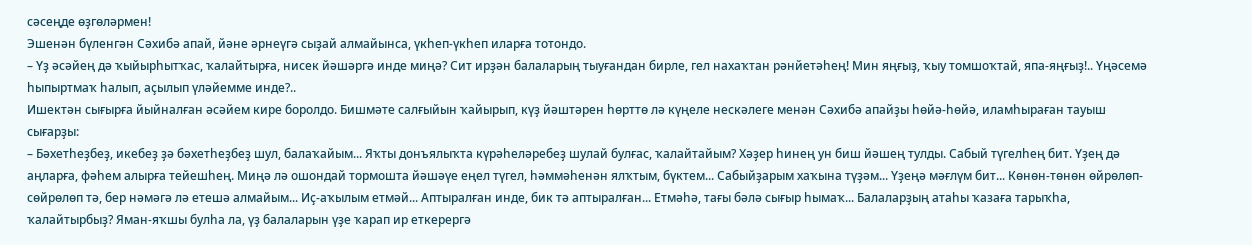сәсеңде өҙгөләрмен!
Эшенән бүленгән Сәхибә апай, йәне әрнеүгә сыҙай алмайынса, үкһеп-үкһеп иларға тотондо.
– Үҙ әсәйең дә ҡыйырһытҡас, ҡалайтырға, нисек йәшәргә инде миңә? Сит ирҙән балаларың тыуғандан бирле, гел нахаҡтан рәнйетәһең! Мин яңғыҙ, ҡыу томшоҡтай, япа-яңғыҙ!.. Үңәсемә һыпыртмаҡ һалып, аҫылып үләйемме инде?..
Ишектән сығырға йыйналған әсәйем кире боролдо. Бишмәте салғыйын ҡайырып, күҙ йәштәрен һөрттө лә күңеле нескәлеге менән Сәхибә апайҙы һөйә-һөйә, иламһыраған тауыш сығарҙы:
– Бәхетһеҙбеҙ, икебеҙ ҙә бәхетһеҙбеҙ шул, балаҡайым... Яҡты донъялыҡта күрәһеләребеҙ шулай булғас, ҡалайтайым? Хәҙер һинең ун биш йәшең тулды. Сабый түгелһең бит. Үҙең дә аңларға, фәһем алырға тейешһең. Миңә лә ошондай тормошта йәшәүе еңел түгел, һәммәһенән ялҡтым, бүктем... Сабыйҙарым хаҡына түҙәм... Үҙеңә мәғлүм бит... Көнөн-төнөн өйрөлөп-сөйрөлөп тә, бер нәмәгә лә етешә алмайым... Иҫ-аҡылым етмәй... Аптыралған инде, бик тә аптыралған... Етмәһә, тағы бәлә сығыр һымаҡ... Балаларҙың атаһы ҡазаға тарыҡһа, ҡалайтырбыҙ? Яман-яҡшы булһа ла, үҙ балаларын үҙе ҡарап ир еткерергә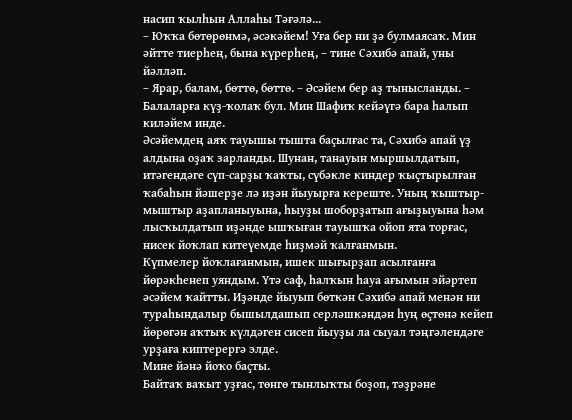насип ҡылһын Аллаһы Тәғәлә...
– Юҡҡа бөтөрөнмә, әсәкәйем! Уға бер ни ҙә булмаясаҡ. Мин әйтте тиерһең, бына күрерһең, – тине Сәхибә апай, уны йәлләп.
– Ярар, балам, бөттө, бөттө. – Әсәйем бер аҙ тынысланды. – Балаларға күҙ-ҡолаҡ бул. Мин Шафиҡ кейәүгә бара һалып киләйем инде.
Әсәйемдең аяҡ тауышы тышта баҫылғас та, Сәхибә апай үҙ алдына оҙаҡ зарланды. Шунан, танауын мыршылдатып, итәгендәге сүп-сарҙы ҡаҡты, сүбәкле киндер ҡыҫтырылған ҡабаһын йәшерҙе лә иҙән йыуырға кереште. Уның ҡыштыр-мыштыр аҙапланыуына, һыуҙы шоборҙатып ағыҙыуына һәм лысҡылдатып иҙәнде ышҡыған тауышҡа ойоп ята торғас, нисек йоҡлап китеүемде һиҙмәй ҡалғанмын.
Күпмелер йоҡлағанмын, ишек шығырҙап асылғанға йөрәкһенеп уяндым. Үтә саф, һалҡын һауа ағымын эйәртеп әсәйем ҡайтты. Иҙәнде йыуып бөткән Сәхибә апай менән ни тураһындалыр бышылдашып серләшкәндән һуң өҫтөнә кейеп йөрөгән аҡтыҡ күлдәген сисеп йыуҙы ла сыуал тәңгәлендәге урҙаға киптерергә элде.
Мине йәнә йоҡо баҫты.
Байтаҡ ваҡыт уҙғас, төнгө тынлыҡты боҙоп, тәҙрәне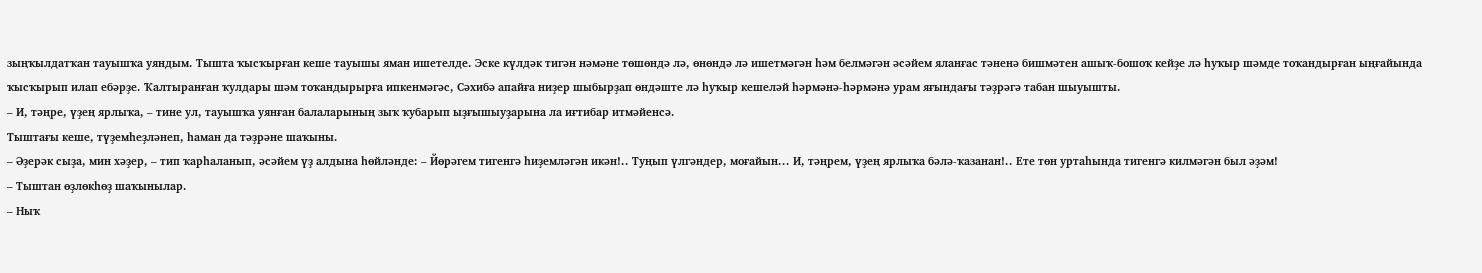зыңҡылдатҡан тауышҡа уяндым. Тышта ҡысҡырған кеше тауышы яман ишетелде. Эске күлдәк тигән нәмәне төшөндә лә, өнөндә лә ишетмәгән һәм белмәгән әсәйем яланғас тәненә бишмәтен ашыҡ-бошоҡ кейҙе лә һуҡыр шәмде тоҡандырған ыңғайында ҡысҡырып илап ебәрҙе. Ҡалтыранған ҡулдары шәм тоҡандырырға ипкенмәгәс, Сәхибә апайға ниҙер шыбырҙап өндәште лә һуҡыр кешеләй һәрмәнә-һәрмәнә урам яғындағы тәҙрәгә табан шыуышты.
– И, тәңре, үҙең ярлыҡа, – тине ул, тауышҡа уянған балаларының зыҡ ҡубарып ыҙғышыуҙарына ла иғтибар итмәйенсә.
Тыштағы кеше, түҙемһеҙләнеп, һаман да тәҙрәне шаҡыны.
– Әҙерәк сыҙа, мин хәҙер, – тип ҡарһаланып, әсәйем үҙ алдына һөйләнде: – Йөрәгем тигенгә һиҙемләгән икән!.. Туңып үлгәндер, моғайын... И, тәңрем, үҙең ярлыҡа бәлә-ҡазанан!.. Ете төн уртаһында тигенгә килмәгән был әҙәм!
– Тыштан өҙлөкһөҙ шаҡынылар.
– Ныҡ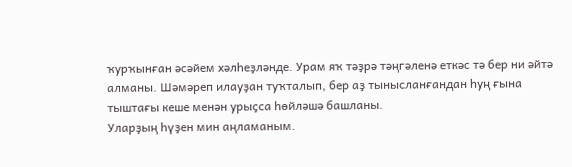ҡурҡынған әсәйем хәлһеҙләнде. Урам яҡ тәҙрә тәңгәленә еткәс тә бер ни әйтә алманы. Шәмәреп илауҙан туҡталып, бер аҙ тынысланғандан һуң ғына тыштағы кеше менән урыҫса һөйләшә башланы.
Уларҙың һүҙен мин аңламаным.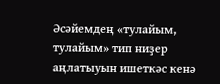Әсәйемдең «тулайым, тулайым» тип ниҙер аңлатыуын ишеткәс кенә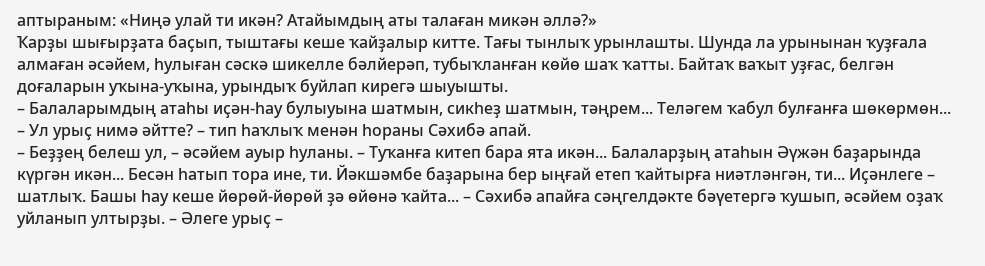аптыраным: «Ниңә улай ти икән? Атайымдың аты талаған микән әллә?»
Ҡарҙы шығырҙата баҫып, тыштағы кеше ҡайҙалыр китте. Тағы тынлыҡ урынлашты. Шунда ла урынынан ҡуҙғала алмаған әсәйем, һулыған сәскә шикелле бәлйерәп, тубыҡланған көйө шаҡ ҡатты. Байтаҡ ваҡыт уҙғас, белгән доғаларын уҡына-уҡына, урындыҡ буйлап кирегә шыуышты.
– Балаларымдың атаһы иҫән-һау булыуына шатмын, сикһеҙ шатмын, тәңрем... Теләгем ҡабул булғанға шөкөрмөн...
– Ул урыҫ нимә әйтте? – тип һаҡлыҡ менән һораны Сәхибә апай.
– Беҙҙең белеш ул, – әсәйем ауыр һуланы. – Туҡанға китеп бара ята икән... Балаларҙың атаһын Әүжән баҙарында күргән икән... Бесән һатып тора ине, ти. Йәкшәмбе баҙарына бер ыңғай етеп ҡайтырға ниәтләнгән, ти... Иҫәнлеге – шатлыҡ. Башы һау кеше йөрөй-йөрөй ҙә өйөнә ҡайта... – Сәхибә апайға сәңгелдәкте бәүетергә ҡушып, әсәйем оҙаҡ уйланып ултырҙы. – Әлеге урыҫ –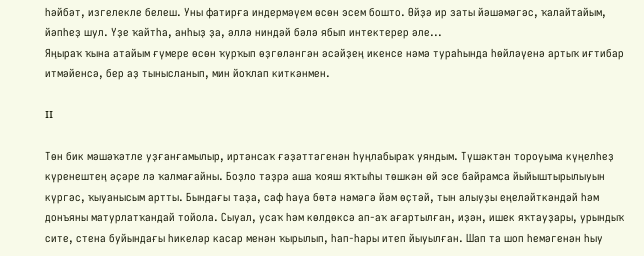һәйбәт, изгелекле белеш. Уны фатирға индермәүем өсөн эсем бошто. Өйҙә ир заты йәшәмәгәс, ҡалайтайым, йәпһеҙ шул. Үҙе ҡайтһа, анһыҙ ҙа, әллә ниндәй бәлә ябып интектерер әле...
Яңыраҡ ҡына атайым ғүмере өсөн ҡурҡып өҙгөләнгән әсәйҙең икенсе нәмә тураһында һөйләүенә артыҡ иғтибар итмәйенсә, бер аҙ тынысланып, мин йоҡлап киткәнмен.

II

Төн бик мәшәҡәтле уҙғанғамылыр, иртәнсаҡ ғәҙәттәгенән һуңлабыраҡ уяндым. Түшәктән тороуыма күңелһеҙ күренештең әҫәре лә ҡалмағайны. Боҙло тәҙрә аша ҡояш яҡтыһы төшкән өй эсе байрамса йыйыштырылыуын күргәс, ҡыуанысым артты. Бындағы таҙа, саф һауа бөтә нәмәгә йәм өҫтәй, тын алыуҙы еңеләйткәндәй һәм донъяны матурлатҡандай тойола. Сыуал, усаҡ һәм көлдөксә ап-аҡ ағартылған, иҙән, ишек яҡтауҙары, урындыҡ сите, стена буйындағы һикеләр касар менән ҡырылып, һап-һары итеп йыуылған. Шап та шоп һемәгенән һыу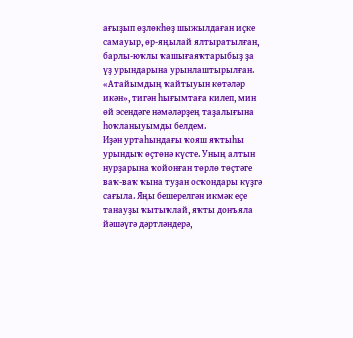ағыҙып өҙлөкһөҙ шыжылдаған иҫке самауыр, өр-яңылай ялтыратылған, барлы-юҡлы ҡашығаяҡтарыбыҙ ҙа үҙ урындарына урынлаштырылған.
«Атайымдың ҡайтыуын көтәләр икән», тигән һығымтаға килеп, мин өй эсендәге нәмәләрҙең таҙалығына һоҡланыуымды белдем.
Иҙән уртаһындағы ҡояш яҡтыһы урындыҡ өҫтөнә күсте. Уның алтын нурҙарына ҡойонған төрлө төҫтәге ваҡ-ваҡ ҡына туҙан осҡондары күҙгә сағыла. Яңы бешерелгән икмәк еҫе танауҙы ҡытыҡлай, яҡты донъяла йәшәүгә дәртләндерә,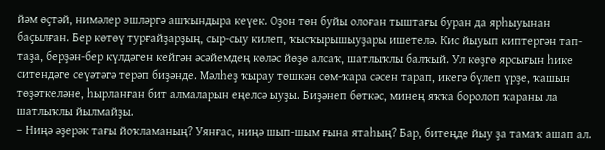йәм өҫтәй, нимәлер эшләргә ашҡындыра кеүек. Оҙон төн буйы олоған тыштағы буран да ярһыуынан баҫылған. Бер көтөү турғайҙарҙың, сыр-сыу килеп, ҡысҡырышыуҙары ишетелә. Кис йыуып киптергән тап-таҙа, берҙән-бер күлдәген кейгән әсәйемдең көләс йөҙө алсаҡ, шатлыҡлы балҡый. Ул көҙгө ярсығын һике ситендәге сеүәтәгә терәп биҙәнде. Мәлһеҙ ҡырау төшкән сөм-ҡара сәсен тарап, икегә бүлеп үрҙе, ҡашын төҙәткеләне, һырланған бит алмаларын еңелсә ыуҙы. Биҙәнеп бөткәс, минең яҡҡа боролоп ҡараны ла шатлыҡлы йылмайҙы.
– Ниңә әҙерәк тағы йоҡламаның? Уянғас, ниңә шып-шым ғына ятаһың? Бар, битеңде йыу ҙа тамаҡ ашап ал.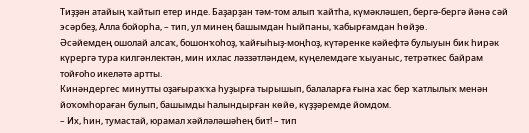Тиҙҙән атайың ҡайтып етер инде. Баҙарҙан тәм-том алып ҡайтһа, күмәкләшеп, бергә-бергә йәнә сәй эсәрбеҙ, Алла бойорһа, – тип, ул минең башымдан һыйпаны, ҡабырғамдан һөйҙө.
Әсәйемдең ошолай алсаҡ, бошонҡоһоҙ, ҡайғыһыҙ-моңһоҙ, күтәренке кәйефтә булыуын бик һирәк күрергә тура килгәнлектән, мин ихлас ләззәтләндем, күңелемдәге ҡыуаныс, тетрәткес байрам тойғоһо икеләтә артты.
Кинәндергес минутты оҙағыраҡҡа һуҙырға тырышып, балаларға ғына хас бер ҡатлылыҡ менән йоҡомһораған булып, башымды һалындырған көйө, күҙҙәремде йомдом.
– Их, һин, тумастай, юрамал хәйләләшәһең бит! – тип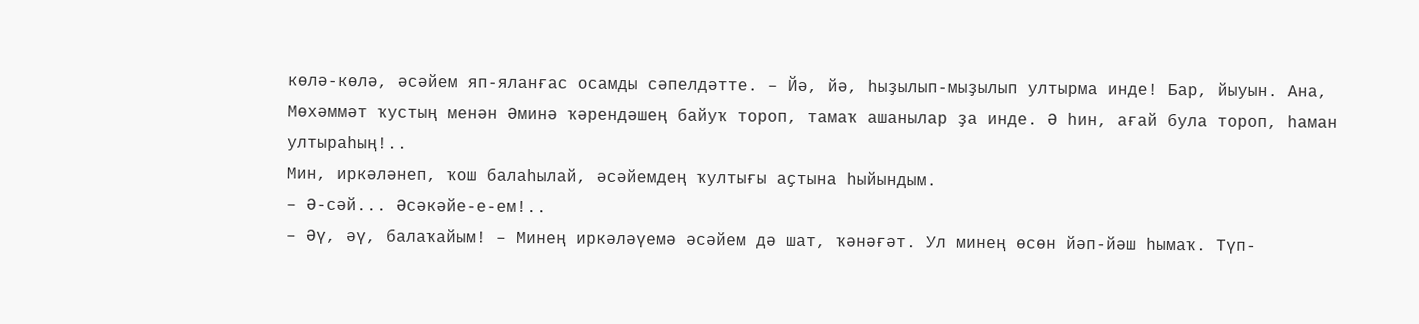көлә-көлә, әсәйем яп-яланғас осамды сәпелдәтте. – Йә, йә, һыҙылып-мыҙылып ултырма инде! Бар, йыуын. Ана, Мөхәммәт ҡустың менән Әминә ҡәрендәшең байуҡ тороп, тамаҡ ашанылар ҙа инде. Ә һин, ағай була тороп, һаман ултыраһың!..
Мин, иркәләнеп, ҡош балаһылай, әсәйемдең ҡултығы аҫтына һыйындым.
– Ә-cәй... Әcәкәйе-е-ем!..
– Әү, әү, балаҡайым! – Минең иркәләүемә әсәйем дә шат, ҡәнәғәт. Ул минең өсөн йәп-йәш һымаҡ. Түп-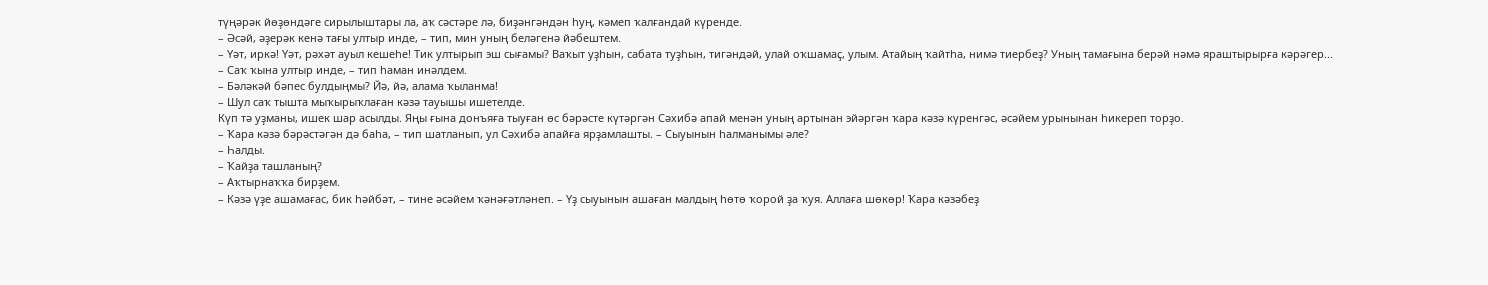түңәрәк йөҙөндәге сирылыштары ла, аҡ сәстәре лә, биҙәнгәндән һуң, кәмеп ҡалғандай күренде.
– Әсәй, әҙерәк кенә тағы ултыр инде, – тип, мин уның беләгенә йәбештем.
– Үәт, иркә! Үәт, рәхәт ауыл кешеһе! Тик ултырып эш сығамы? Ваҡыт уҙһын, сабата туҙһын, тигәндәй, улай оҡшамаҫ, улым. Атайың ҡайтһа, нимә тиербеҙ? Уның тамағына берәй нәмә яраштырырға кәрәгер...
– Саҡ ҡына ултыр инде, – тип һаман инәлдем.
– Бәләкәй бәпес булдыңмы? Йә, йә, алама ҡыланма!
– Шул саҡ тышта мыҡырыҡлаған кәзә тауышы ишетелде.
Күп тә уҙманы, ишек шар асылды. Яңы ғына донъяға тыуған өс бәрәсте күтәргән Сәхибә апай менән уның артынан эйәргән ҡара кәзә күренгәс, әсәйем урынынан һикереп торҙо.
– Ҡара кәзә бәрәстәгән дә баһа, – тип шатланып, ул Сәхибә апайға ярҙамлашты. – Сыуынын һалманымы әле?
– Һалды.
– Ҡайҙа ташланың?
– Аҡтырнаҡҡа бирҙем.
– Кәзә үҙе ашамағас, бик һәйбәт, – тине әсәйем ҡәнәғәтләнеп. – Үҙ сыуынын ашаған малдың һөтө ҡорой ҙа ҡуя. Аллаға шөкөр! Ҡара кәзәбеҙ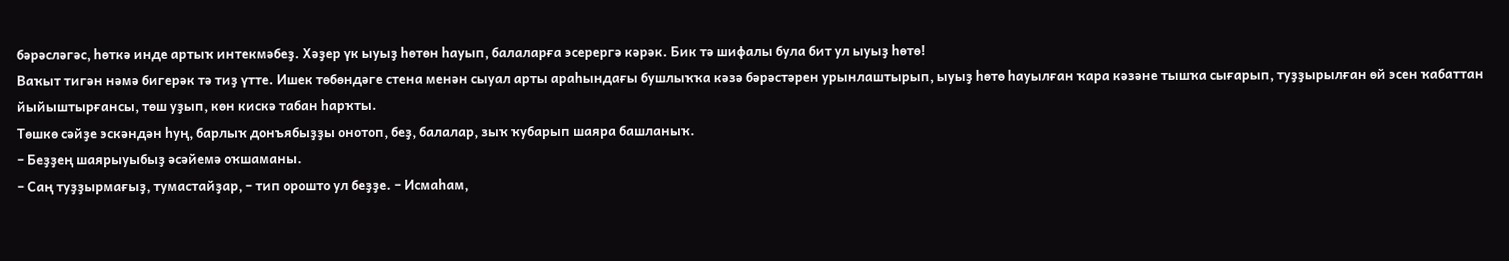бәрәсләгәс, һөткә инде артыҡ интекмәбеҙ. Хәҙер үк ыуыҙ һөтөн һауып, балаларға эсерергә кәрәк. Бик тә шифалы була бит ул ыуыҙ һөтө!
Ваҡыт тигән нәмә бигерәк тә тиҙ үтте. Ишек төбөндәге стена менән сыуал арты араһындағы бушлыҡҡа кәзә бәрәстәрен урынлаштырып, ыуыҙ һөтө һауылған ҡара кәзәне тышҡа сығарып, туҙҙырылған өй эсен ҡабаттан йыйыштырғансы, төш уҙып, көн кискә табан һарҡты.
Төшкө сәйҙе эскәндән һуң, барлыҡ донъябыҙҙы онотоп, беҙ, балалар, зыҡ ҡубарып шаяра башланыҡ.
– Беҙҙең шаярыуыбыҙ әсәйемә оҡшаманы.
– Саң туҙҙырмағыҙ, тумастайҙар, – тип орошто ул беҙҙе. – Исмаһам,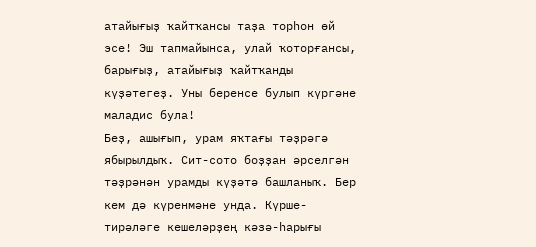атайығыҙ ҡайтҡансы таҙа торһон өй эсе! Эш тапмайынса, улай ҡоторғансы, барығыҙ, атайығыҙ ҡайтҡанды күҙәтегеҙ. Уны беренсе булып күргәне маладис була!
Беҙ, ашығып, урам яҡтағы тәҙрәгә ябырылдыҡ. Сит-сото боҙҙан әрселгән тәҙрәнән урамды күҙәтә башланыҡ. Бер кем дә күренмәне унда. Күрше-тирәләге кешеләрҙең кәзә-һарығы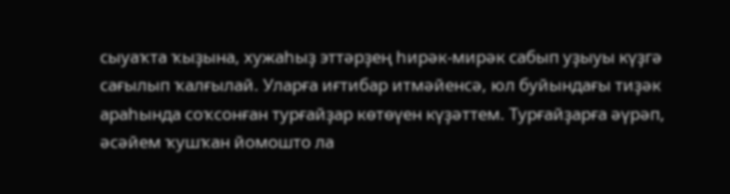сыуаҡта ҡыҙына, хужаһыҙ эттәрҙең һирәк-мирәк сабып уҙыуы күҙгә сағылып ҡалғылай. Уларға иғтибар итмәйенсә, юл буйындағы тиҙәк араһында соҡсонған турғайҙар көтөүен күҙәттем. Турғайҙарға әүрәп, әсәйем ҡушҡан йомошто ла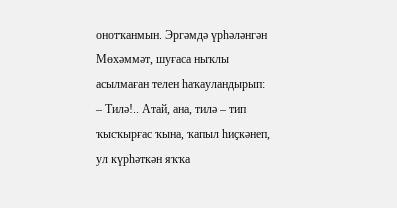онотҡанмын. Эргәмдә үрһәләнгән Мөхәммәт, шуғаса ныҡлы асылмаған телен һаҡауландырып:
– Тилә!.. Атай, ана, тилә – тип ҡысҡырғас ҡына, ҡапыл һиҫкәнеп, ул күрһәткән яҡҡа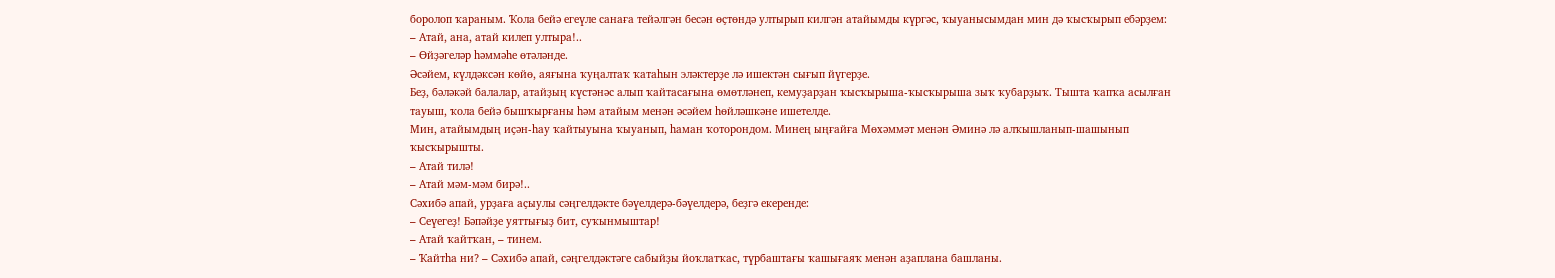боролоп ҡараным. Ҡола бейә егеүле санаға тейәлгән бесән өҫтөндә ултырып килгән атайымды күргәс, ҡыуанысымдан мин дә ҡысҡырып ебәрҙем:
– Атай, ана, атай килеп ултыра!..
– Өйҙәгеләр һәммәһе өтәләнде.
Әсәйем, күлдәксән көйө, аяғына ҡуңалтаҡ ҡатаһын эләктерҙе лә ишектән сығып йүгерҙе.
Беҙ, бәләкәй балалар, атайҙың күстәнәс алып ҡайтасағына өмөтләнеп, кемуҙарҙан ҡысҡырыша-ҡысҡырыша зыҡ ҡубарҙыҡ. Тышта ҡапҡа асылған тауыш, ҡола бейә бышҡырғаны һәм атайым менән әсәйем һөйләшкәне ишетелде.
Мин, атайымдың иҫән-һау ҡайтыуына ҡыуанып, һаман ҡоторондом. Минең ыңғайға Мөхәммәт менән Әминә лә алҡышланып-шашынып ҡысҡырышты.
– Атай тилә!
– Атай мәм-мәм бирә!..
Сәхибә апай, урҙаға аҫыулы сәңгелдәкте бәүелдерә-бәүелдерә, беҙгә екеренде:
– Сеүегеҙ! Бәпәйҙе уяттығыҙ бит, суҡынмыштар!
– Атай ҡайтҡан, – тинем.
– Ҡайтһа ни? – Сәхибә апай, сәңгелдәктәге сабыйҙы йоҡлатҡас, түрбаштағы ҡашығаяҡ менән аҙаплана башланы.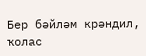Бер бәйләм крәндил, ҡолас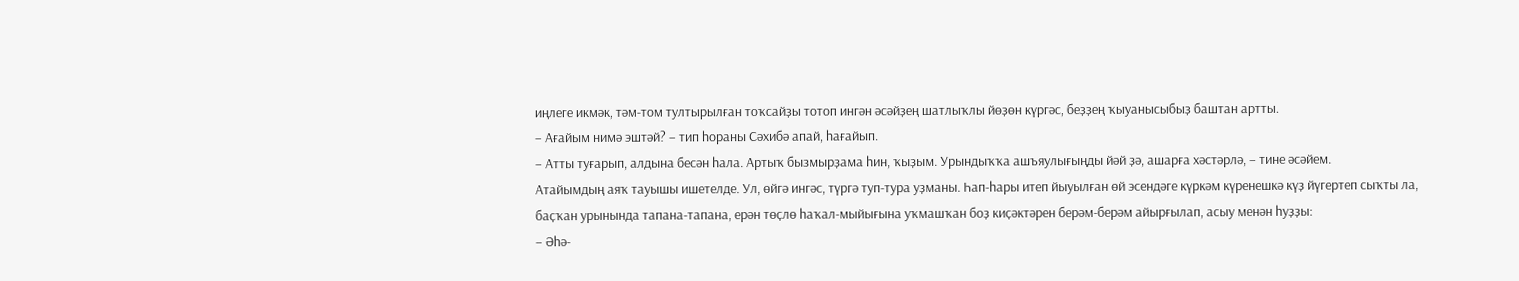иңлеге икмәк, тәм-том тултырылған тоҡсайҙы тотоп ингән әсәйҙең шатлыҡлы йөҙөн күргәс, беҙҙең ҡыуанысыбыҙ баштан артты.
– Ағайым нимә эштәй? – тип һораны Сәхибә апай, һағайып.
– Атты туғарып, алдына бесән һала. Артыҡ бызмырҙама һин, ҡыҙым. Урындыҡҡа ашъяулығыңды йәй ҙә, ашарға хәстәрлә, – тине әсәйем.
Атайымдың аяҡ тауышы ишетелде. Ул, өйгә ингәс, түргә туп-тура уҙманы. Һап-һары итеп йыуылған өй эсендәге күркәм күренешкә күҙ йүгертеп сыҡты ла, баҫҡан урынында тапана-тапана, ерән төҫлө һаҡал-мыйығына уҡмашҡан боҙ киҫәктәрен берәм-берәм айырғылап, асыу менән һуҙҙы:
– Әһә-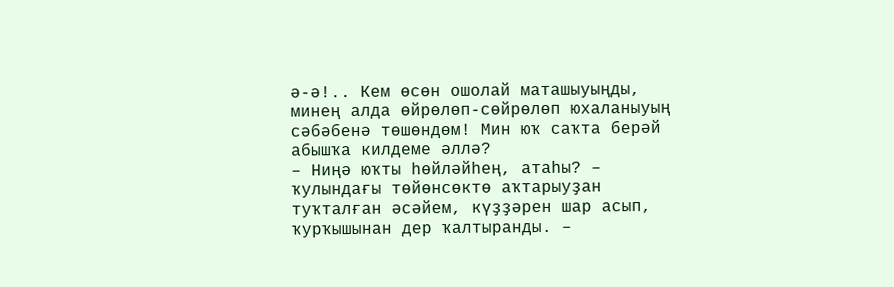ә-ә!.. Кем өсөн ошолай маташыуыңды, минең алда өйрөлөп-сөйрөлөп юхаланыуың сәбәбенә төшөндөм! Мин юҡ саҡта берәй абышҡа килдеме әллә?
– Ниңә юҡты һөйләйһең, атаһы? – ҡулындағы төйөнсөктө аҡтарыуҙан туҡталған әсәйем, күҙҙәрен шар асып, ҡурҡышынан дер ҡалтыранды. –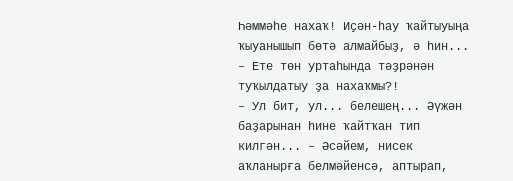Һәммәһе нахаҡ! Иҫән-һау ҡайтыуыңа ҡыуанышып бөтә алмайбыҙ, ә һин...
– Ете төн уртаһында тәҙрәнән туҡылдатыу ҙа нахаҡмы?!
– Ул бит, ул... белешең... Әүжән баҙарынан һине ҡайтҡан тип килгән... – Әсәйем, нисек аҡланырға белмәйенсә, аптырап,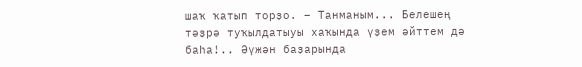шаҡ ҡатып торҙо. – Танманым... Белешең тәҙрә туҡылдатыуы хаҡында үҙем әйттем дә баһа!.. Әүжән баҙарында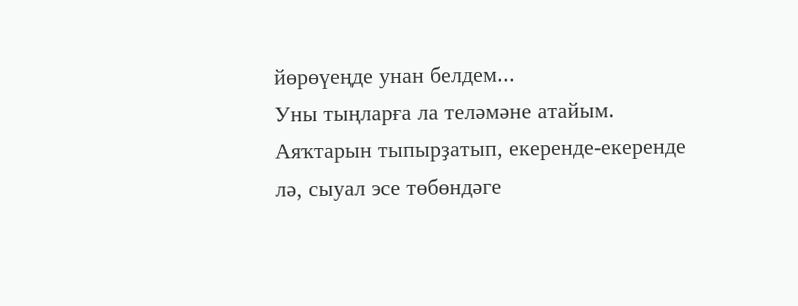йөрөүеңде унан белдем...
Уны тыңларға ла теләмәне атайым. Аяҡтарын тыпырҙатып, екеренде-екеренде лә, сыуал эсе төбөндәге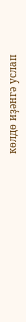көлдө иҙәнгә услап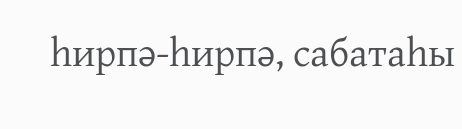һирпә-һирпә, сабатаһы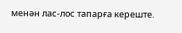менән лас-лос тапарға кереште.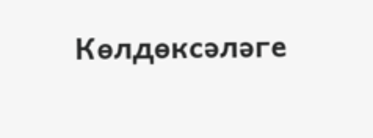Көлдөксәләге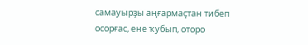самауырҙы аңғармаҫтан тибеп осорғас, ене ҡубып, оторо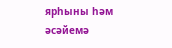ярһыны һәм әсәйемә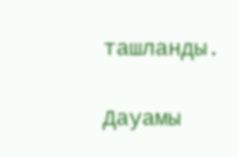ташланды.

Дауамы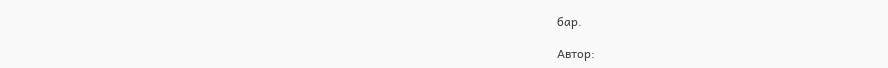бар.

Автор: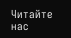Читайте нас